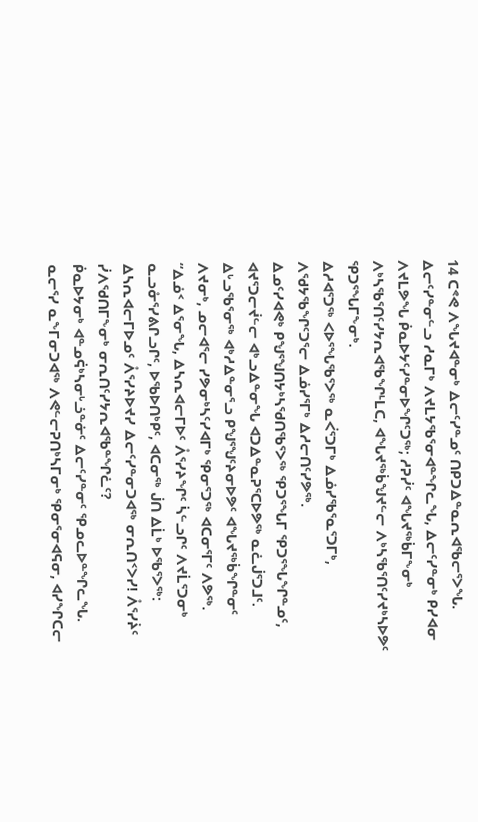14 ᑕᕝᕙ ᐱᖓᔪᐊᓐᓂᒃ ᐃᓕᑦᓯᓐᓄᑦ ᑎᑭᑐᐃᓐᓇᕆᐊᖃᓕᕐᐳᖓ. ᐃᓕᑦᓯᓐᓂᓪᓗ ᓱᓇᒥᒃ ᐱᔪᒪᔭᖃᕐᓂᐊᓐᖏᓚᖓ, ᐃᓕᑦᓯᓐᓂᒃ ᑭᓯᐊᓂ ᐱᔪᒪᕗᖓ ᑮᓇᐅᔭᑦᓯᓐᓂᐅᖏᑦᑐᖅ; ᓱᕈᓰᑦ ᐊᖓᔪᖅᑳᒥᖕᓂᒃ ᐱᒃᓴᖃᕐᑎᑦᓯᔭᕆᐊᖃᖏᒻᒪᑕ, ᐊᖓᔪᖅᑳᖑᔪᓪᓕ ᐱᒃᓴᖃᕐᑎᑦᓯᔪᒃᓴᐅᕗᑦ ᕿᑐᕐᖓᒥᖕᓂᒃ.
ᐃᓱᐊᕐᑐᖅ ᐸᐅᕐᖓᖃᕐᐳᖅ ᓇᐹᕐᑐᒥᒃ ᐃᓅᓯᖃᕐᓇᕐᑐᒥᒃ, ᐱᖁᔭᖃᖏᑦᑐᕐᓕ ᐃᓅᓯᕐᒥᒃ ᐃᓱᓕᑎᑦᓯᕗᖅ.
ᐃᓄᑦᓯᐊᕙᒃ ᑭᖑᕐᖑᑎᔭᒃᓴᖁᑎᖃᕐᐳᖅ ᕿᑐᕐᖓᒥ ᕿᑐᕐᖓᖏᓐᓄᑦ, ᐊᔪᕐᑐᓕᔫᓪᓕ ᐊᒃᓗᐃᓐᓂᖓ ᐊᑐᐃᓐᓇᕈᕐᑕᐅᕗᖅ ᓇᓛᒎᕐᑐᒧᑦ.
ᐃᒡᓗᖃᕐᓂᖅ ᐊᒃᓱᐃᓐᓂᕐᓗ ᑭᖑᕐᖑᑦᔨᓂᐅᕗᑦ ᐊᖓᔪᖅᑳᖏᓐᓂᑦ ᐱᔪᓂᒃ, ᓄᓕᐊᕐᓕ ᓯᕗᓂᒃᓴᑦᓯᐊᒥᒃ ᕿᓂᕐᑐᖅ ᐊᑕᓂᕐᒥᑦ ᐱᕗᖅ.
“ᐃᓅᑉ ᐃᕐᓂᖓ, ᐃᓴᕆᐊᓕᒥᐅᑦ ᐰᕐᓯᔨᖏᑦ ᓵᓪᓗᒋᑦ ᐱᔪᒫᕐᑐᓂᒃ ᓇᓗᓁᕐᓯᕕᒋᓗᒋᑦ, ᐅᖃᐅᑎᒃᑭᑦ, ᐊᑕᓂᖅ ᒎᑎ ᐃᒫᒃ ᐅᖃᕐᐳᖅ: ᐃᓴᕆᐊᓕᒥᐅᓄᑦ ᐰᕐᓯᔨᐅᔪᓯ ᐃᓕᑦᓯᓐᓂᑐᐊᖅ ᓂᕆᑎᑉᐳᓯ! ᐰᕐᓯᔩᑦ ᓰᐱᖁᑎᒥᖕᓂᒃ ᓂᕆᑎᑦᓯᔭᕆᐊᖃᓐᖏᓛᑦ?
ᑮᓇᐅᔭᓂᒃ ᐊᓐᓄᕌᒃᓴᓂᒡᓘᓐᓃᑦ ᐃᓕᑦᓯᓐᓂᑦ ᕿᓄᓚᐅᓐᖏᓚᖓ.
ᓇᓕᕐᓯ ᓇᖕᒥᓂᑐᐊᖅ ᐱᕙᓪᓕᕈᑎᒃᓴᒥᓂᒃ ᕿᓂᕐᓂᐊᕋᓂ, ᐊᓯᖏᑕᓕ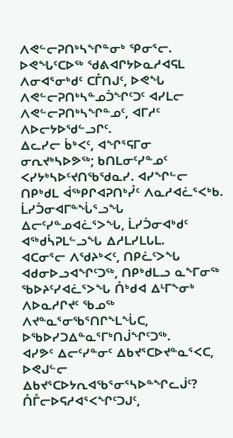ᐱᕙᓪᓕᕈᑎᒃᓴᖏᓐᓂᒃ ᕿᓂᕐᓕ.
ᐅᕙᖓᑦᑕᐅᖅ ᖁᕕᐊᒋᔭᐅᓇᓱᐊᕋᒪ ᐱᓂᐊᕐᓂᒃᑯᑦ ᑕᒤᑎᒍᑦ, ᐅᕙᖓ ᐱᕙᓪᓕᕈᑎᒃᓴᓐᓄᑑᖏᑦᑐᑦ ᐊᓯᒪᓕ ᐱᕙᓪᓕᕈᑎᒃᓴᖏᓐᓄᑦ, ᐊᒥᓱᑦ ᐱᐅᓕᔭᐅᖁᓪᓗᒋᑦ.
ᐃᓚᓯᓕ ᑳᒃᐸᑦ, ᐊᖏᕐᕋᒥᓂ ᓂᕆᔪᒃᓴᐅᕗᖅ; ᑲᑎᒪᓂᑦᓯᓐᓄᑦ ᐸᓯᔭᒃᓴᐅᑦᔪᑎᖃᖁᓇᓯ. ᐊᓯᖏᓪᓕ ᑎᑭᒃᑯᒪ ᐋᖅᑭᒋᐊᕈᑎᒃᓮᑦ ᐱᓇᓱᐊᓛᕐᐸᒃᑲ.
ᒫᓯᑑᓂᐊᒥᓐᖔᕐᓗᖓ ᐃᓕᑦᓯᓐᓄᐊᓛᕐᐳᖓ, ᒫᓯᑑᓂᐊᒃᑯᑦ ᐊᖅᑯᓵᕈᒪᓪᓗᖓ ᐃᓱᒪᓯᒪᒐᒪ.
ᐊᑕᓂᕐᓕ ᐱᖁᔨᒃᐸᑦ, ᑎᑭᓛᑦᐳᖓ ᐊᑯᓂᐅᓗᐊᖏᑦᑐᖅ, ᑎᑭᒃᑯᒪᓗ ᓇᖕᒥᓂᖅ ᖃᐅᔨᑦᓯᐊᓛᕐᐳᖓ ᑍᒃᑯᐊ ᐃᒻᒥᖕᓂᒃ ᐱᐅᓇᓱᒋᔪᑦ ᖃᓄᖅ ᐱᔪᓐᓇᕐᓂᖃᕐᑎᒋᖕᒪᖔᑕ, ᐅᖃᐅᓯᑐᐃᓐᓇᕐᒥᒃᑎᒎᖏᑦᑐᖅ.
ᐊᓯᕗᑦ ᐃᓕᑦᓯᓐᓂᑦ ᐃᑲᔪᕐᑕᐅᔪᓐᓇᕐᐸᑕ, ᐅᕙᒍᓪᓕ ᐃᑲᔪᕐᑕᐅᔭᕆᐊᖃᕐᓂᕐᓴᐅᓐᖏᓚᒎᑦ? ᑍᒤᓕᐅᕋᓱᐊᕐᐸᖏᑦᑐᒍᑦ,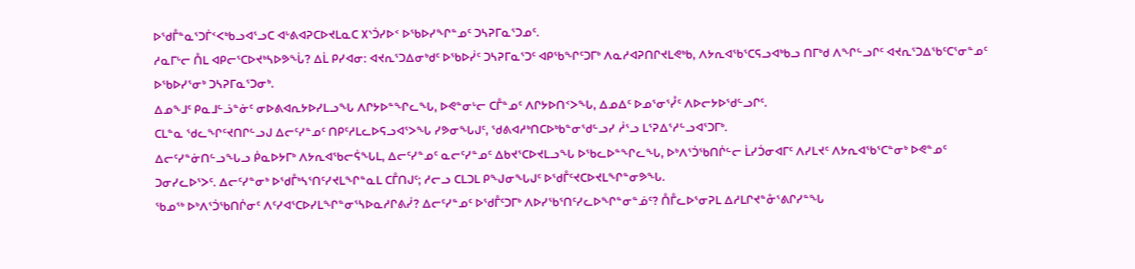ᐅᖁᒤᓐᓇᕐᑐᒦᑉᐸᒃᑲᓗᐊᕐᓗᑕ ᐊᒡᕕᐊᕈᑕᐅᔪᒪᓇᑕ ᙭ᔅᑑᓯᐅᑉ ᐅᖃᐅᓯᖏᓐᓄᑦ ᑐᓴᕈᒥᓇᕐᑐᓄᑦ.
ᓱᓇᒥᒡᓕ ᑍᒪ ᐊᑭᓕᕐᑕᐅᔪᒃᓴᐅᕗᖔ? ᐃᒫ ᑭᓯᐊᓂ: ᐊᔪᕆᕐᑐᐃᓂᒃᑯᑦ ᐅᖃᐅᓰᑦ ᑐᓴᕈᒥᓇᕐᑐᑦ ᐊᑭᖃᖏᑦᑐᒥᒃ ᐱᓇᓱᐊᕈᑎᒋᔪᒪᕙᒃᑲ, ᐱᔭᕆᐊᖃᕐᑕᕋᓗᐊᒃᑲᓗ ᑎᒥᒃᑯ ᐱᖏᓪᓗᒋᑦ ᐊᔪᕆᕐᑐᐃᖃᑦᑕᕐᓂᓐᓄᑦ ᐅᖃᐅᓯᕐᓂᒃ ᑐᓴᕈᒥᓇᕐᑐᓂᒃ.
ᐃᓄᖕᒧᑦ ᑭᓇᒧᓪᓘᓐᓃᑦ ᓂᐅᕕᐊᕆᔭᐅᓯᒪᓗᖓ ᐱᒋᔭᐅᓐᖏᓚᖓ, ᐅᕙᓐᓂᒡᓕ ᑕᒤᓐᓄᑦ ᐱᒋᔭᐅᑎᑉᐳᖓ, ᐃᓄᐃᑦ ᐅᓄᕐᓂᕐᓮᑦ ᐱᐅᓕᔭᐅᖁᓪᓗᒋᑦ.
ᑕᒪᓐᓇ ᖁᓚᖏᑦᔪᑎᒋᓪᓗᒍ ᐃᓕᑦᓯᓐᓄᑦ ᑎᑭᑦᓱᒪᓚᐅᕋᓗᐊᕐᐳᖓ ᓯᕗᓂᖓᒍᑦ, ᖁᕕᐊᓱᒃᑎᑕᐅᒃᑲᓐᓂᖁᓪᓗᓯ ᓲᕐᓗ ᒪᕐᕈᐃᕐᓱᓪᓗᐊᕐᑐᒥᒃ.
ᐃᓕᑦᓯᓐᓃᑎᓪᓗᖓᓗ ᑮᓇᐅᔭᒥᒃ ᐱᔭᕆᐊᖃᓕᕌᖓᒪ, ᐃᓕᑦᓯᓐᓄᑦ ᓇᓕᑦᓯᓐᓄᑦ ᐃᑲᔪᕐᑕᐅᔪᒪᓗᖓ ᐅᖃᓚᐅᓐᖏᓚᖓ, ᐅᒃᐱᕐᑑᖃᑎᒌᓪᓕ ᒫᓯᑑᓂᐊᒥᑦ ᐱᓯᒪᔪᑦ ᐱᔭᕆᐊᖃᕐᑕᓐᓂᒃ ᐅᕙᓐᓄᑦ ᑐᓂᓯᓚᐅᕐᐳᑦ. ᐃᓕᑦᓯᓐᓂᒃ ᐅᖁᒤᒃᓴᕐᑎᑦᓯᔪᒪᖏᓐᓇᒪ ᑕᒤᑎᒍᑦ; ᓱᓕᓗ ᑕᒪᑐᒪ ᑭᖑᓂᖓᒍᑦ ᐅᖁᒤᑦᔪᑕᐅᔪᒪᖏᓐᓂᕗᖓ.
ᖃᓄᖅ ᐅᒃᐱᕐᑑᖃᑎᒌᓂᑦ ᐱᑦᓯᐊᕐᑕᐅᓯᒪᖏᓐᓂᕐᓴᐅᓇᓱᒋᕕᓰ? ᐃᓕᑦᓯᓐᓄᑦ ᐅᖁᒤᑦᑐᒥᒃ ᐱᐅᓯᖃᕐᑎᑦᓯᓚᐅᖏᓐᓂᓐᓅᑦ? ᑍᒤᓚᐅᕐᓂᕈᒪ ᐃᓱᒪᒋᔪᓐᓁᕐᕕᒋᓯᓐᖓ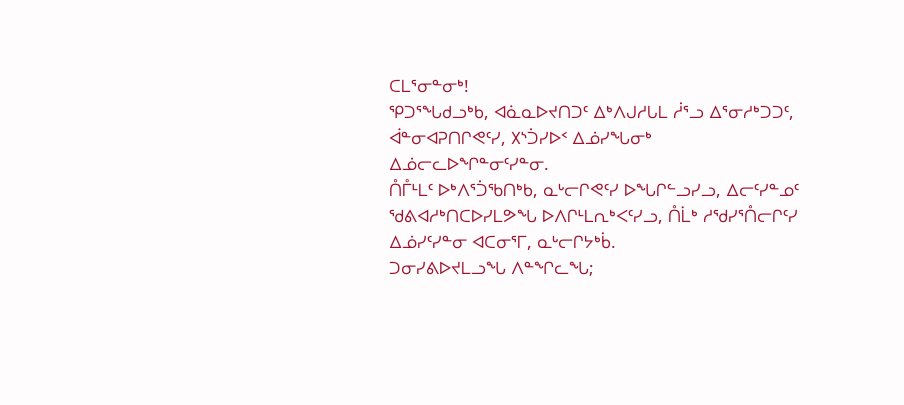ᑕᒪᕐᓂᓐᓂᒃ!
ᕿᑐᕐᖓᑯᓗᒃᑲ, ᐊᓈᓇᐅᔪᑎᑐᑦ ᐃᒃᐱᒍᓱᒐᒪ ᓲᕐᓗ ᐃᕐᓂᓱᒃᑐᑐᑦ, ᐋᓐᓂᐊᕈᑎᒋᕙᑦᓯ, ᙭ᔅᑑᓯᐅᑉ ᐃᓅᓯᖓᓂᒃ ᐃᓅᓕᓚᐅᖏᓐᓂᑦᓯᓐᓂ.
ᑍᒤᒻᒪᑦ ᐅᒃᐱᕐᑑᖃᑎᒃᑲ, ᓇᒡᓕᒋᕙᑦᓯ ᐅᖓᒋᓪᓗᓯᓗ, ᐃᓕᑦᓯᓐᓄᑦ ᖁᕕᐊᓱᒃᑎᑕᐅᓯᒪᕗᖓ ᐅᐱᒋᒻᒪᕆᒃᐸᑦᓯᓗ, ᑍᒫᒃ ᓱᖁᓯᕐᑍᓕᒋᑦᓯ ᐃᓅᓯᑦᓯᓐᓂ ᐊᑕᓂᕐᒥ, ᓇᒡᓕᒋᔭᒃᑳ.
ᑐᓂᓯᕕᐅᔪᒪᓗᖓ ᐱᓐᖏᓚᖓ;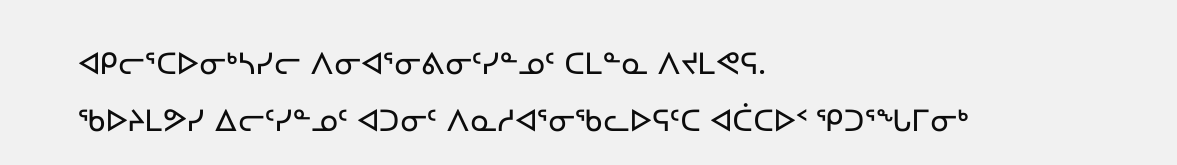ᐊᑭᓕᕐᑕᐅᓂᒃᓴᓯᓕ ᐱᓂᐊᕐᓂᕕᓂᑦᓯᓐᓄᑦ ᑕᒪᓐᓇ ᐱᔪᒪᕙᕋ.
ᖃᐅᔨᒪᕗᓯ ᐃᓕᑦᓯᓐᓄᑦ ᐊᑐᓂᑦ ᐱᓇᓱᐊᕐᓂᖃᓚᐅᕋᑦᑕ ᐊᑖᑕᐅᑉ ᕿᑐᕐᖓᒥᓂᒃ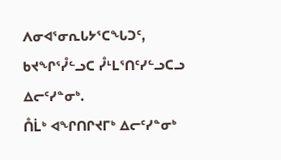ᐱᓂᐊᕐᓂᕆᒐᔭᕐᑕᖓᑐᑦ, ᑲᔪᖏᕐᓮᓪᓗᑕ ᓮᒻᒪᕐᑎᑦᓯᓪᓗᑕᓗ ᐃᓕᑦᓯᓐᓂᒃ.
ᑍᒫᒃ ᐊᖏᑎᒋᔪᒥᒃ ᐃᓕᑦᓯᓐᓂᒃ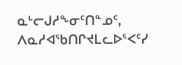ᓇᒡᓕᒍᓱᖕᓂᑦᑎᓐᓄᑦ, ᐱᓇᓱᐊᖃᑎᒋᔪᒪᓚᐅᕐᐸᑦᓯ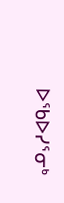ᐅᖃᐅᓯᕐᓂᒃ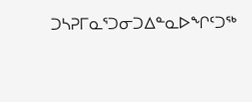ᑐᓴᕈᒥᓇᕐᑐᓂᑐᐃᓐᓇᐅᖏᑦᑐᖅ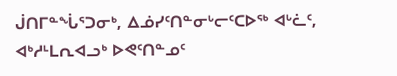ᒎᑎᒥᓐᖔᕐᑐᓂᒃ, ᐃᓅᓯᑦᑎᓐᓂᒡᓕᑦᑕᐅᖅ ᐊᒡᓛᑦ, ᐊᒃᓱᒻᒪᕆᐊᓗᒃ ᐅᕙᑦᑎᓐᓄᑦ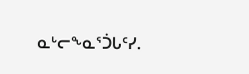ᓇᒡᓕᖕᓇᕐᑑᒐᑦᓯ.